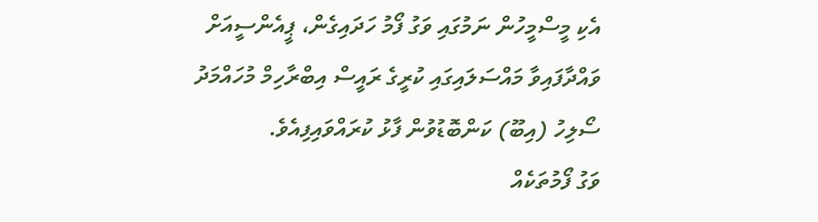އެކި މީސްމީހުން ނަމުގައި ވަގު ފޯމު ހަދައިގެން، ޕީއެންސީއަށް ވައްދާފައިވާ މައްސަލައިގައި ކުރީގެ ރައީސް އިބްރާހިމް މުހައްމަދު ސޯލިހު (އިބޫ) ކަންބޮޑުވުން ފާޅު ކުރައްވައިފިއެވެ.
ވަގު ފޯމުތަކެއް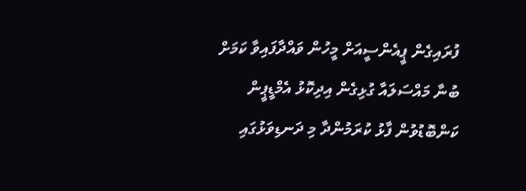ފުރައިގެން ޕީއެންސީއަށް މީހުން ވައްދާފައިވާ ކަމަށް ބުނާ މައްސަލައާ ގުޅިގެން އިދިކޮޅު އެމްޑީޕީން ކަންބޮޑުވުން ފާޅު ކުރަމުންދާ މި ދަނޑިވަޅުގައި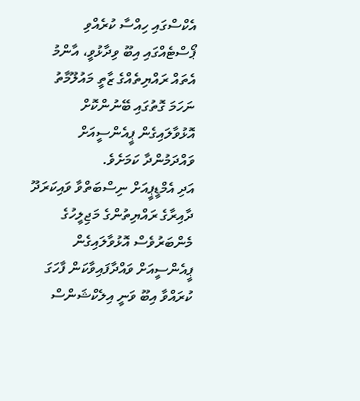އެކްސްގައި ހިއްސާ ކުރެއްވި ޕޯސްޓެއްގައި އިބޫ ވިދާޅުވީ، އާންމު އެތައް ރައްޔިތެއްގެ ޒާތީ މައުލޫމާތު ނަހަމަ ގޮތުގައި ބޭނުންކޮށް އޮޅުވާލައިގެން ޕީއެންސީއަށް ވައްދަމުންދާ ކަމަށެވެ.
އަދި އެމްޑީޕީއަށް ނިސްބަތްވާ ވައިކަރަދޫ ދާއިރާގެ ރައްޔިތުންގެ މަޖިލީހުގެ މެންބަރުވެސް އޮޅުވާލައިގެން ޕީއެންސީއަށް ވައްދާފައިވާކަން ފާހަގަ ކުރައްވާ އިބޫ ވަނީ އިލެކްޝަންސް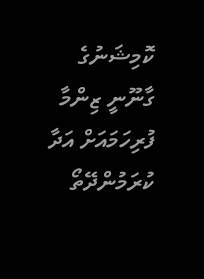ކޮމިޝަނުގެ ގާނޫނީ ޒިންމާ ފުރިހަމައަށް އަދާ ކުރަމުންދޭތޯ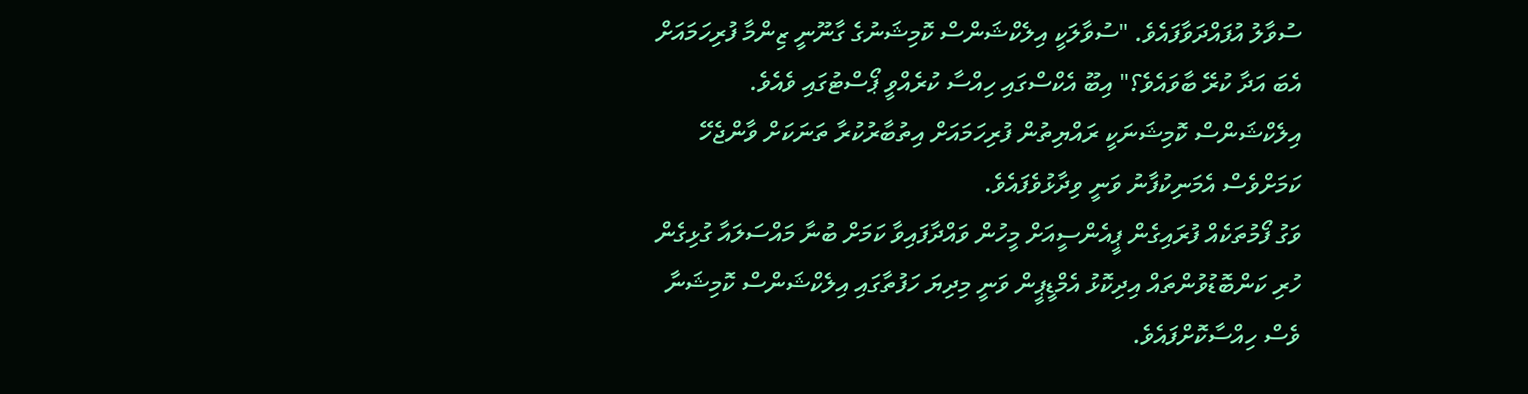ސުވާލު އުފައްދަވާފައެވެ. "ސުވާލަކީ އިލެކްޝަންސް ކޮމިޝަނުގެ ގާނޫނީ ޒިންމާ ފުރިހަމައަށް އެބަ އަދާ ކުރޭ ބާވައެވެ؟" އިބޫ އެކްސްގައި ހިއްސާ ކުރެއްވީ ޕޯސްޓުގައި ވެއެވެ.
އިލެކްޝަންސް ކޮމިޝަނަކީ ރައްޔިތުން ފުރިހަމައަށް އިތުބާރުކުރާ ތަނަކަށް ވާންޖެހޭ ކަމަށްވެސް އެމަނިކުފާނު ވަނީ ވިދާޅުވެފައެވެ.
ވަގު ފޯމުތަކެއް ފުރައިގެން ޕީއެންސީއަށް މީހުން ވައްދާފައިވާ ކަމަށް ބުނާ މައްސަލައާ ގުޅިގެން ހުރި ކަންބޮޑުވުންތައް އިދިކޮޅު އެމްޑީޕީން ވަނީ މިދިޔަ ހަފުތާގައި އިލެކްޝަންސް ކޮމިޝަނާ ވެސް ހިއްސާކޮށްފައެވެ.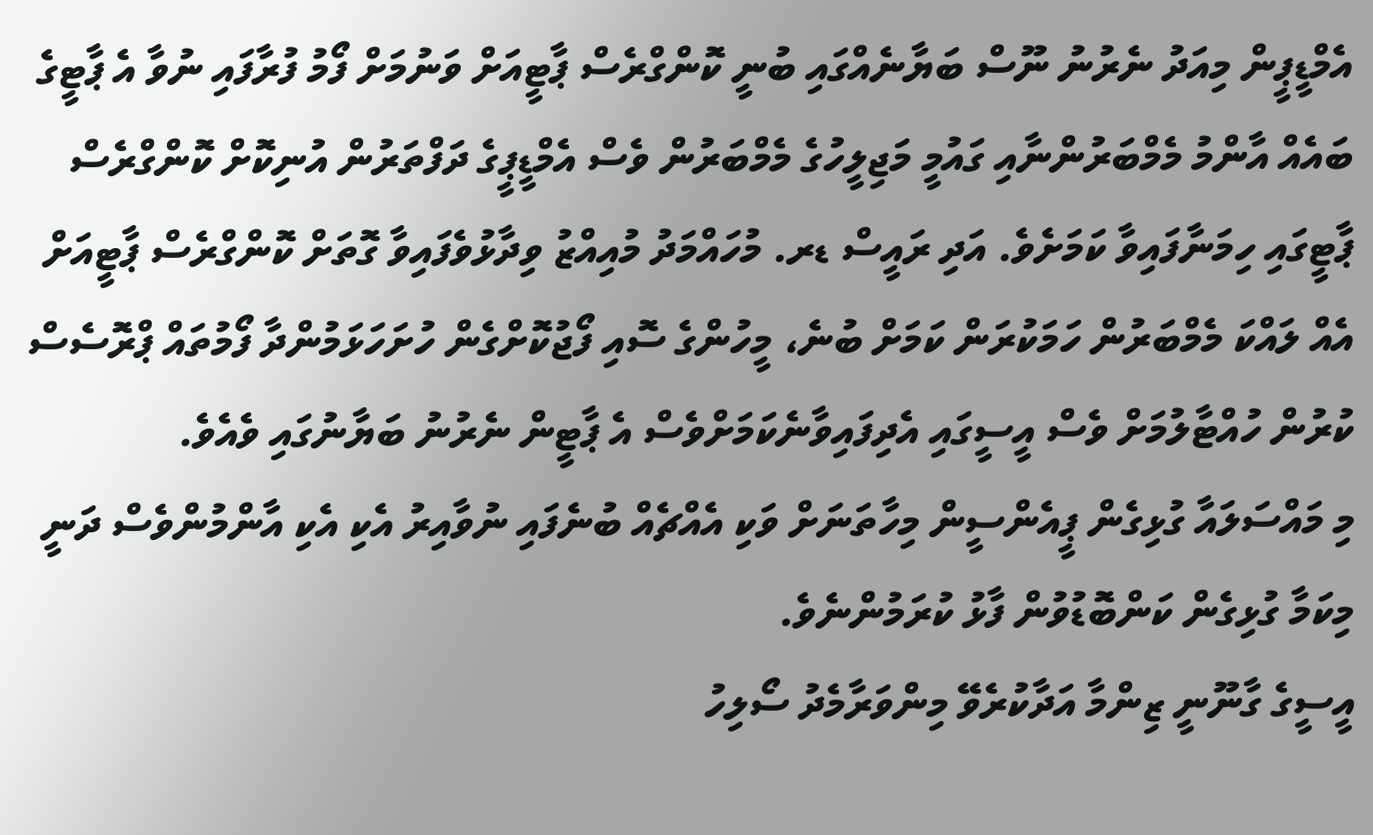އެމްޑީޕީން މިއަދު ނެރުނު ނޫސް ބަޔާނެއްގައި ބުނީ ކޮންގްރެސް ޕާޓީއަށް ވަނުމަށް ފޯމު ފުރާފައި ނުވާ އެ ޕާޓީގެ ބައެއް އާންމު މެމްބަރުންނާއި ގައުމީ މަޖިލީހުގެ މެމްބަރުން ވެސް އެމްޑީޕީގެ ދަފްތަރުން އުނިކޮށް ކޮންގްރެސް ޕާޓީގައި ހިމަނާފައިވާ ކަމަށެވެ. އަދި ރައީސް ޑރ. މުހައްމަދު މުއިއްޒު ވިދާޅުވެފައިވާ ގޮތަށް ކޮންގްރެސް ޕާޓީއަށް އެއް ލައްކަ މެމްބަރުން ހަމަކުރަން ކަމަށް ބުނެ، މީހުންގެ ސޮއި ފޯޖުކޮށްގެން ހުށަހަޅަމުންދާ ފޯމުތައް ޕްރޮސެސް ކުރުން ހުއްޓާލުމަށް ވެސް އީސީގައި އެދިފައިވާނެކަމަށްވެސް އެ ޕާޓީން ނެރުނު ބަޔާނުގައި ވެއެވެ.
މި މައްސަލައާ ގުޅިގެން ޕީއެންސީން މިހާތަނަށް ވަކި އެއްޗެއް ބުނެފައި ނުވާއިރު އެކި އެކި އާންމުންވެސް ދަނީ މިކަމާ ގުޅިގެން ކަންބޮޑުވުން ފާޅު ކުރަމުންނެވެ.
އީސީގެ ގާނޫނީ ޒިންމާ އަދާކުރެވޭ މިންވަރާމެދު ސޯލިހު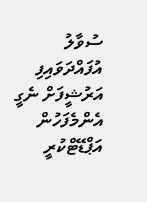ސުވާލު އުފައްދަވައިފި
އަރުޝީފަށް ނެގީ
އެންމެފަހުން އަޕްޑޭޓްކުރީ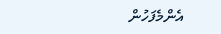އެންމެފަހުން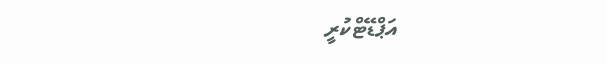އަޕްޑޭޓްކުރީ